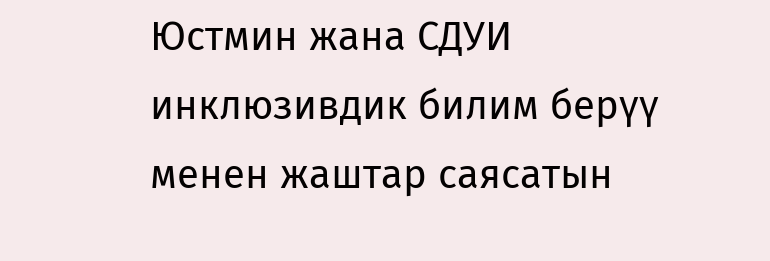Юстмин жана СДУИ инклюзивдик билим берүү менен жаштар саясатын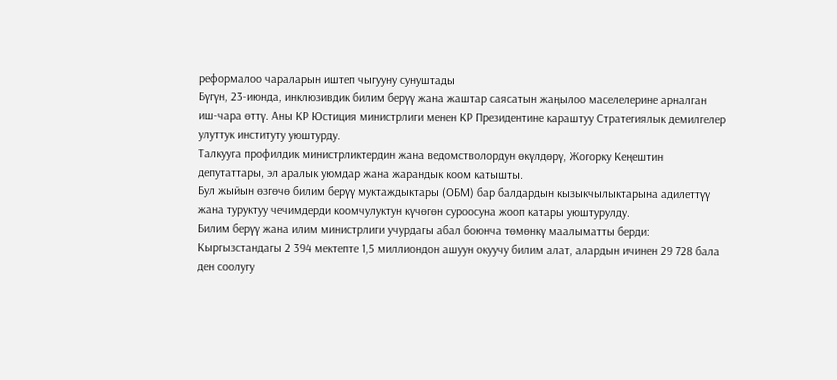реформалоо чараларын иштеп чыгууну сунуштады
Бүгүн, 23-июнда, инклюзивдик билим берүү жана жаштар саясатын жаңылоо маселелерине арналган иш-чара өттү. Аны КР Юстиция министрлиги менен КР Президентине караштуу Стратегиялык демилгелер улуттук институту уюштурду.
Талкууга профилдик министрликтердин жана ведомстволордун өкүлдөрү, Жогорку Кеңештин депутаттары, эл аралык уюмдар жана жарандык коом катышты.
Бул жыйын өзгөчө билим берүү муктаждыктары (ОБМ) бар балдардын кызыкчылыктарына адилеттүү жана туруктуу чечимдерди коомчулуктун күчөгөн суроосуна жооп катары уюштурулду.
Билим берүү жана илим министрлиги учурдагы абал боюнча төмөнкү маалыматты берди: Кыргызстандагы 2 394 мектепте 1,5 миллиондон ашуун окуучу билим алат, алардын ичинен 29 728 бала ден соолугу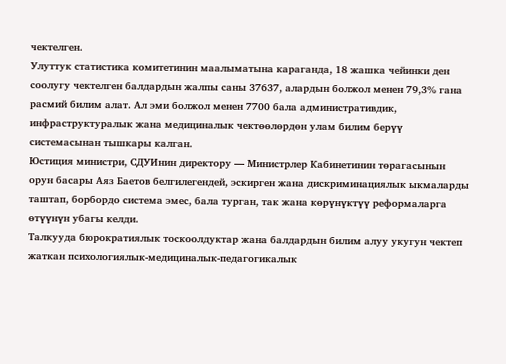чектелген.
Улуттук статистика комитетинин маалыматына караганда, 18 жашка чейинки ден соолугу чектелген балдардын жалпы саны 37637, алардын болжол менен 79,3% гана расмий билим алат. Ал эми болжол менен 7700 бала административдик, инфраструктуралык жана медициналык чектөөлөрдөн улам билим берүү системасынан тышкары калган.
Юстиция министри, СДУИнин директору — Министрлер Кабинетинин төрагасынын орун басары Аяз Баетов белгилегендей, эскирген жана дискриминациялык ыкмаларды таштап, борбордо система эмес, бала турган, так жана көрүнүктүү реформаларга өтүүнүн убагы келди.
Талкууда бюрократиялык тоскоолдуктар жана балдардын билим алуу укугун чектеп жаткан психологиялык-медициналык-педагогикалык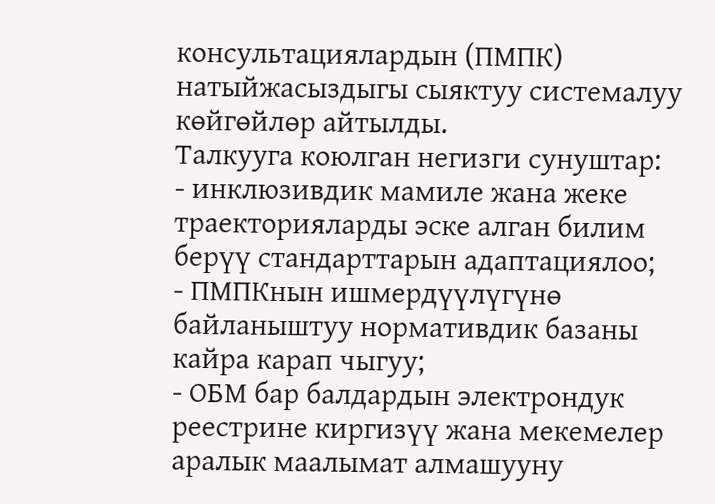консультациялардын (ПМПК) натыйжасыздыгы сыяктуу системалуу көйгөйлөр айтылды.
Талкууга коюлган негизги сунуштар:
- инклюзивдик мамиле жана жеке траекторияларды эске алган билим берүү стандарттарын адаптациялоо;
- ПМПКнын ишмердүүлүгүнө байланыштуу нормативдик базаны кайра карап чыгуу;
- ОБМ бар балдардын электрондук реестрине киргизүү жана мекемелер аралык маалымат алмашууну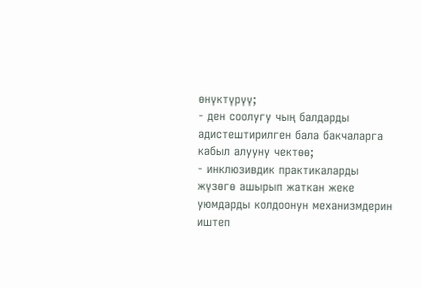өнүктүрүү;
- ден соолугу чың балдарды адистештирилген бала бакчаларга кабыл алууну чектөө;
- инклюзивдик практикаларды жүзөгө ашырып жаткан жеке уюмдарды колдоонун механизмдерин иштеп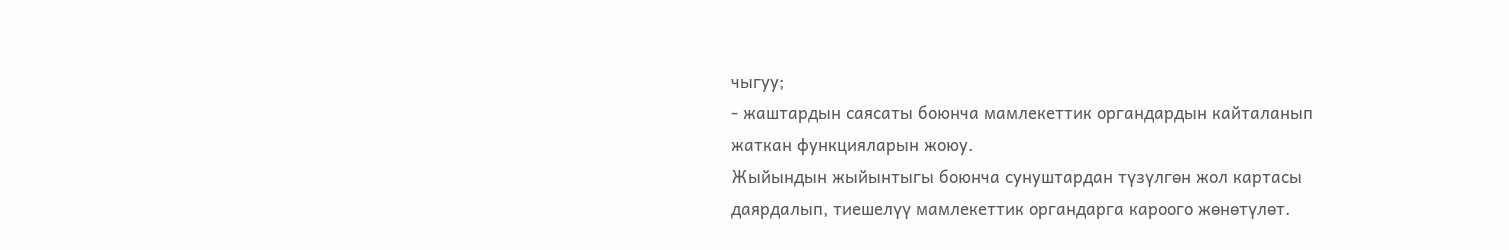чыгуу;
- жаштардын саясаты боюнча мамлекеттик органдардын кайталанып жаткан функцияларын жоюу.
Жыйындын жыйынтыгы боюнча сунуштардан түзүлгөн жол картасы даярдалып, тиешелүү мамлекеттик органдарга кароого жөнөтүлөт.